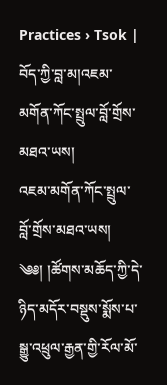Practices › Tsok | བོད་ཀྱི་བླ་མ།འཇམ་མགོན་ཀོང་སྤྲུལ་བློ་གྲོས་མཐའ་ཡས།
འཇམ་མགོན་ཀོང་སྤྲུལ་བློ་གྲོས་མཐའ་ཡས།
༄༅། །ཚོགས་མཆོད་ཀྱི་དེ་ཉིད་མདོར་བསྡུས་སྨོས་པ་སྒྱུ་འཕྲུལ་རྒྱན་གྱི་རོལ་མོ་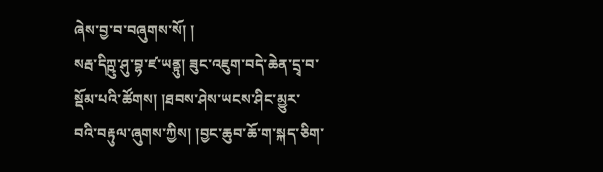ཞེས་བྱ་བ་བཞུགས་སོ། །
སརྦ་དིཀྵུ་ཤུ་བྷ་ཛ་ཡནྟུ། ཟུང་འཇུག་བདེ་ཆེན་དྲྭ་བ་སྡོམ་པའི་ཚོགས། །ཐབས་ཤེས་ཡངས་ཤིང་མྱུར་བའི་བརྟུལ་ཞུགས་ཀྱིས། །བྱང་ཆུབ་ཆོ་ག་སྐད་ཅིག་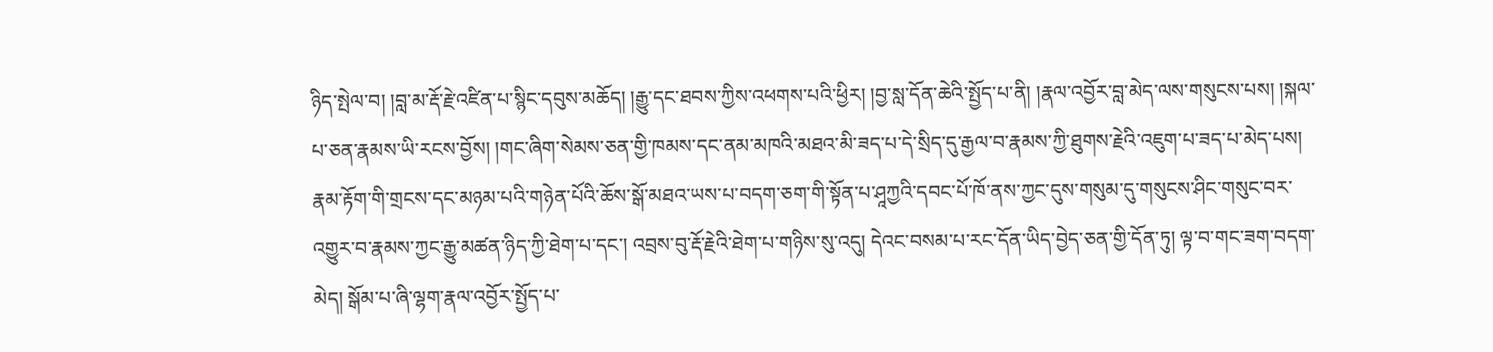ཉིད་སྤེལ་བ། །བླ་མ་རྡོ་རྗེ་འཛིན་པ་སྙིང་དབུས་མཆོད། །རྒྱུ་དང་ཐབས་ཀྱིས་འཕགས་པའི་ཕྱིར། །བྱ་སླ་དོན་ཆེའི་སྤྱོད་པ་ནི། །རྣལ་འབྱོར་བླ་མེད་ལས་གསུངས་པས། །སྐལ་པ་ཅན་རྣམས་ཡི་རངས་བྱོས། །གང་ཞིག་སེམས་ཅན་གྱི་ཁམས་དང་ནམ་མཁའི་མཐའ་མི་ཟད་པ་དེ་སྲིད་དུ་རྒྱལ་བ་རྣམས་ཀྱི་ཐུགས་རྗེའི་འཇུག་པ་ཟད་པ་མེད་པས། རྣམ་རྟོག་གི་གྲངས་དང་མཉམ་པའི་གཉེན་པོའི་ཆོས་སྒོ་མཐའ་ཡས་པ་བདག་ཅག་གི་སྟོན་པ་ཤཱཀྱའི་དབང་པོ་ཁོ་ནས་ཀྱང་དུས་གསུམ་དུ་གསུངས་ཤིང་གསུང་བར་འགྱུར་བ་རྣམས་ཀྱང་རྒྱུ་མཚན་ཉིད་ཀྱི་ཐེག་པ་དང་། འབྲས་བུ་རྡོ་རྗེའི་ཐེག་པ་གཉིས་སུ་འདུ། དེའང་བསམ་པ་རང་དོན་ཡིད་བྱེད་ཅན་གྱི་དོན་ཏུ། ལྟ་བ་གང་ཟག་བདག་མེད། སྒོམ་པ་ཞི་ལྷག་རྣལ་འབྱོར་སྤྱོད་པ་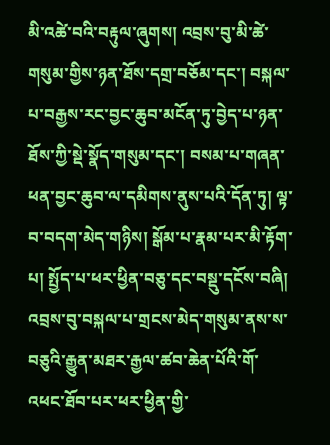མི་འཚེ་བའི་བརྟུལ་ཞུགས། འབྲས་བུ་མི་ཚེ་གསུམ་གྱིས་ཉན་ཐོས་དགྲ་བཅོམ་དང་། བསྐལ་པ་བརྒྱས་རང་བྱང་ཆུབ་མངོན་ཏུ་བྱེད་པ་ཉན་ཐོས་ཀྱི་སྡེ་སྣོད་གསུམ་དང་། བསམ་པ་གཞན་ཕན་བྱང་ཆུབ་ལ་དམིགས་ནུས་པའི་དོན་ཏུ། ལྟ་བ་བདག་མེད་གཉིས། སྒོམ་པ་རྣམ་པར་མི་རྟོག་པ། སྤྱོད་པ་ཕར་ཕྱིན་བཅུ་དང་བསྡུ་དངོས་བཞི། འབྲས་བུ་བསྐལ་པ་གྲངས་མེད་གསུམ་ནས་ས་བཅུའི་རྒྱུན་མཐར་རྒྱལ་ཚབ་ཆེན་པོའི་གོ་འཕང་ཐོབ་པར་ཕར་ཕྱིན་གྱི་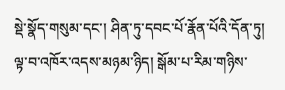སྡེ་སྣོད་གསུམ་དང་། ཤིན་ཏུ་དབང་པོ་རྣོན་པོའི་དོན་ཏུ། ལྟ་བ་འཁོར་འདས་མཉམ་ཉིད། སྒོམ་པ་རིམ་གཉིས་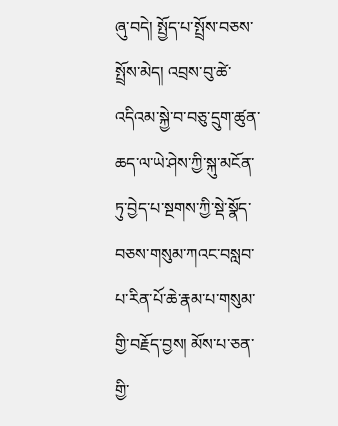ཞུ་བདེ། སྤྱོད་པ་སྤྲོས་བཅས་སྤྲོས་མེད། འབྲས་བུ་ཚེ་འདིའམ་སྐྱེ་བ་བཅུ་དྲུག་ཚུན་ཆད་ལ་ཡེ་ཤེས་ཀྱི་སྐུ་མངོན་ཏུ་བྱེད་པ་སྔགས་ཀྱི་སྡེ་སྣོད་བཅས་གསུམ་ཀའང་བསླབ་པ་རིན་པོ་ཆེ་རྣམ་པ་གསུམ་གྱི་བརྗོད་བྱས། མོས་པ་ཅན་གྱི་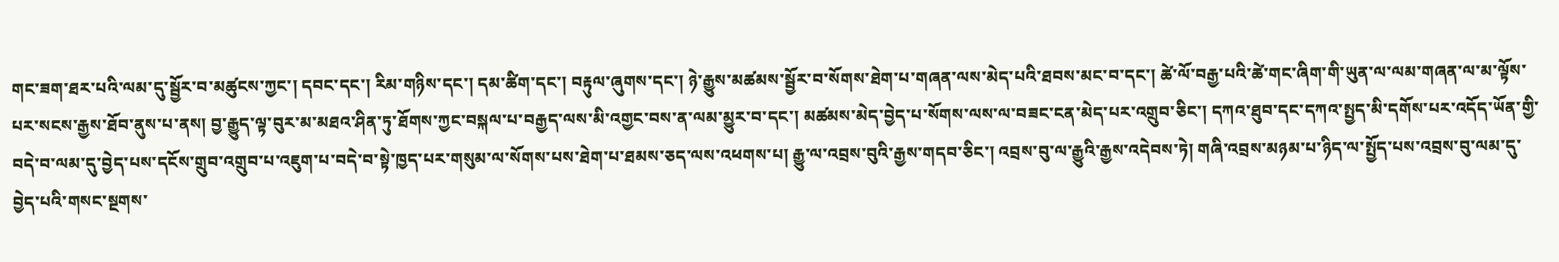གང་ཟག་ཐར་པའི་ལམ་དུ་སྦྱོར་བ་མཚུངས་ཀྱང་། དབང་དང་། རིམ་གཉིས་དང་། དམ་ཚིག་དང་། བརྟུལ་ཞུགས་དང་། ཉེ་རྒྱུས་མཚམས་སྦྱོར་བ་སོགས་ཐེག་པ་གཞན་ལས་མེད་པའི་ཐབས་མང་བ་དང་། ཚེ་ལོ་བརྒྱ་པའི་ཚེ་གང་ཞིག་གི་ཡུན་ལ་ལམ་གཞན་ལ་མ་ལྟོས་པར་སངས་རྒྱས་ཐོབ་ནུས་པ་ནས། བྱ་རྒྱུད་ལྟ་བུར་མ་མཐའ་ཤིན་ཏུ་ཐོགས་ཀྱང་བསྐལ་པ་བརྒྱད་ལས་མི་འགྱང་བས་ན་ལམ་མྱུར་བ་དང་། མཚམས་མེད་བྱེད་པ་སོགས་ལས་ལ་བཟང་ངན་མེད་པར་འགྲུབ་ཅིང་། དཀའ་ཐུབ་དང་དཀའ་སྤྱད་མི་དགོས་པར་འདོད་ཡོན་གྱི་བདེ་བ་ལམ་དུ་བྱེད་པས་དངོས་གྲུབ་འགྲུབ་པ་འཇུག་པ་བདེ་བ་སྟེ་ཁྱད་པར་གསུམ་ལ་སོགས་པས་ཐེག་པ་ཐམས་ཅད་ལས་འཕགས་པ། རྒྱུ་ལ་འབྲས་བུའི་རྒྱས་གདབ་ཅིང་། འབྲས་བུ་ལ་རྒྱུའི་རྒྱས་འདེབས་ཏེ། གཞི་འབྲས་མཉམ་པ་ཉིད་ལ་སྤྱོད་པས་འབྲས་བུ་ལམ་དུ་བྱེད་པའི་གསང་སྔགས་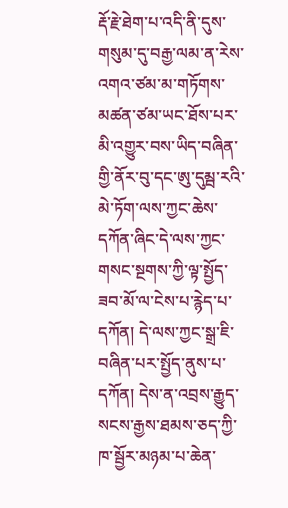རྡོ་རྗེ་ཐེག་པ་འདི་ནི་དུས་གསུམ་དུ་བརྒྱ་ལམ་ན་རེས་འགའ་ཙམ་མ་གཏོགས་མཚན་ཙམ་ཡང་ཐོས་པར་མི་འགྱུར་བས་ཡིད་བཞིན་གྱི་ནོར་བུ་དང་ཨུ་དུམྦ་རའི་མེ་ཏོག་ལས་ཀྱང་ཆེས་དཀོན་ཞིང་དེ་ལས་ཀྱང་གསང་སྔགས་ཀྱི་ལྟ་སྤྱོད་ཟབ་མོ་ལ་ངེས་པ་རྙེད་པ་དཀོན། དེ་ལས་ཀྱང་སྒྲ་ཇི་བཞིན་པར་སྤྱོད་ནུས་པ་དཀོན། དེས་ན་འབྲས་རྒྱུད་སངས་རྒྱས་ཐམས་ཅད་ཀྱི་ཁ་སྦྱོར་མཉམ་པ་ཆེན་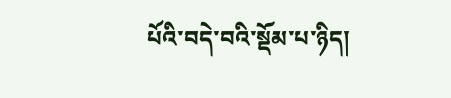པོའི་བདེ་བའི་སྡོམ་པ་ཉིད།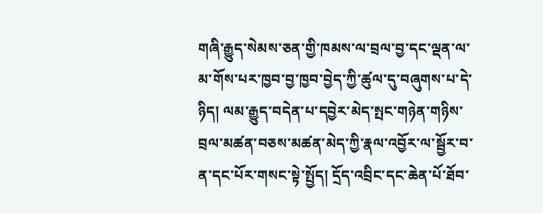གཞི་རྒྱུད་སེམས་ཅན་གྱི་ཁམས་ལ་བྲལ་བྱ་དང་ལྡན་ལ་མ་གོས་པར་ཁྱབ་བྱ་ཁྱབ་བྱེད་ཀྱི་ཚུལ་དུ་བཞུགས་པ་དེ་ཉིད། ལམ་རྒྱུད་བདེན་པ་དབྱེར་མེད་སྤང་གཉེན་གཉིས་བྲལ་མཚན་བཅས་མཚན་མེད་ཀྱི་རྣལ་འབྱོར་ལ་སྦྱོར་བ་ན་དང་པོར་གསང་སྟེ་སྤྱོད། དྲོད་འབྲིང་དང་ཆེན་པོ་ཐོབ་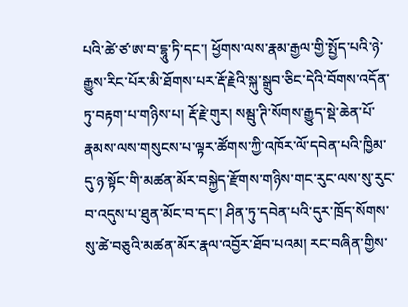པའི་ཚེ་ཙ་ཨ་བ་དྷཱུ་ཏི་དང་། ཕྱོགས་ལས་རྣམ་རྒྱལ་གྱི་སྤྱོད་པའི་ཉེ་རྒྱུས་རིང་པོར་མི་ཐོགས་པར་རྡོ་རྗེའི་སྐུ་སྒྲུབ་ཅིང་དེའི་བོགས་འདོན་ཏུ་བརྟག་པ་གཉིས་པ། རྡོ་རྗེ་གུར། སམྦུ་ཊི་སོགས་རྒྱུད་སྡེ་ཆེན་པོ་རྣམས་ལས་གསུངས་པ་ལྟར་ཚོགས་ཀྱི་འཁོར་ལོ་དབེན་པའི་ཁྱིམ་དུ་ཉ་སྟོང་གི་མཚན་མོར་བསྐྱེད་རྫོགས་གཉིས་གང་རུང་ལས་སུ་རུང་བ་འདུས་པ་ཐུན་མོང་བ་དང་། ཤིན་ཏུ་དབེན་པའི་དུར་ཁྲོད་སོགས་སུ་ཚེ་བཅུའི་མཚན་མོར་རྣལ་འབྱོར་ཐོབ་པའམ། རང་བཞིན་གྱིས་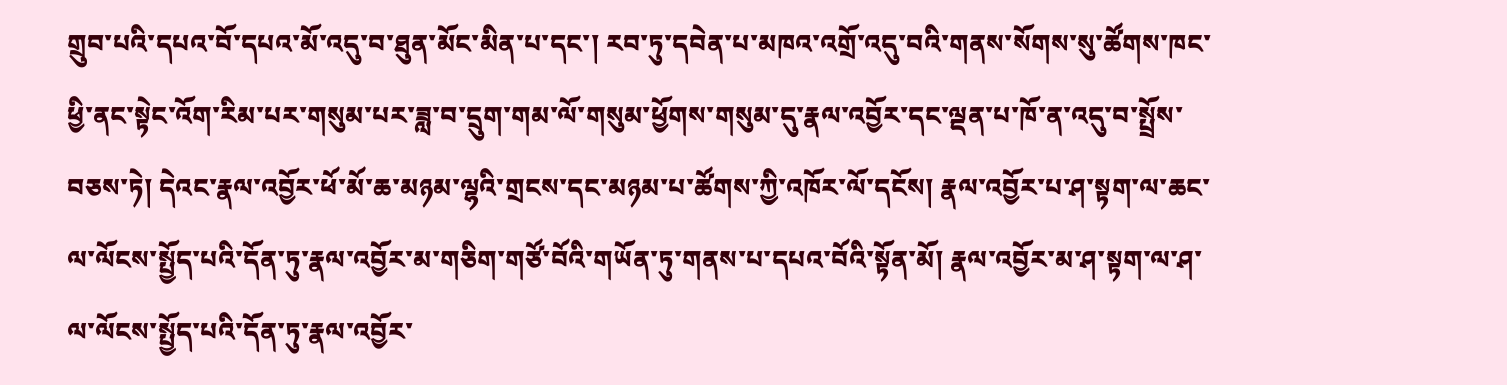གྲུབ་པའི་དཔའ་བོ་དཔའ་མོ་འདུ་བ་ཐུན་མོང་མིན་པ་དང་། རབ་ཏུ་དབེན་པ་མཁའ་འགྲོ་འདུ་བའི་གནས་སོགས་སུ་ཚོགས་ཁང་ཕྱི་ནང་སྟེང་འོག་རིམ་པར་གསུམ་པར་ཟླ་བ་དྲུག་གམ་ལོ་གསུམ་ཕྱོགས་གསུམ་དུ་རྣལ་འབྱོར་དང་ལྡན་པ་ཁོ་ན་འདུ་བ་སྤྲོས་བཅས་ཏེ། དེའང་རྣལ་འབྱོར་ཕོ་མོ་ཆ་མཉམ་ལྷའི་གྲངས་དང་མཉམ་པ་ཚོགས་ཀྱི་འཁོར་ལོ་དངོས། རྣལ་འབྱོར་པ་ཤ་སྟག་ལ་ཆང་ལ་ལོངས་སྤྱོད་པའི་དོན་ཏུ་རྣལ་འབྱོར་མ་གཅིག་གཙོ་བོའི་གཡོན་ཏུ་གནས་པ་དཔའ་བོའི་སྟོན་མོ། རྣལ་འབྱོར་མ་ཤ་སྟག་ལ་ཤ་ལ་ལོངས་སྤྱོད་པའི་དོན་ཏུ་རྣལ་འབྱོར་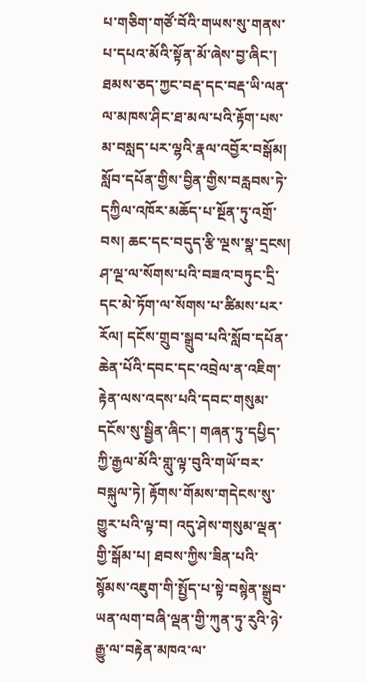པ་གཅིག་གཙོ་བོའི་གཡས་སུ་གནས་པ་དཔའ་མོའི་སྟོན་མོ་ཞེས་བྱ་ཞིང་། ཐམས་ཅད་ཀྱང་བརྡ་དང་བརྡ་ཡི་ལན་ལ་མཁས་ཤིང་ཐ་མལ་པའི་རྟོག་པས་མ་བསླད་པར་ལྷའི་རྣལ་འབྱོར་བསྒོམ། སློབ་དཔོན་གྱིས་བྱིན་གྱིས་བརླབས་ཏེ་དཀྱིལ་འཁོར་མཆོད་པ་སྔོན་ཏུ་འགྲོ་བས། ཆང་དང་བདུད་རྩི་ལྔས་སྣ་དྲངས། ཤ་ལྔ་ལ་སོགས་པའི་བཟའ་བཏུང་དྲི་དང་མེ་ཏོག་ལ་སོགས་པ་ཚིམས་པར་རོལ། དངོས་གྲུབ་སྒྲུབ་པའི་སློབ་དཔོན་ཆེན་པོའི་དབང་དང་འབྲེལ་ན་འཇིག་རྟེན་ལས་འདས་པའི་དབང་གསུམ་དངོས་སུ་སྦྱིན་ཞིང་། གཞན་ཏུ་དཔྱིད་ཀྱི་རྒྱལ་མོའི་གླུ་ལྟ་བུའི་གཡོ་བར་བསྐུལ་ཏེ། རྟོགས་གོམས་གདེངས་སུ་གྱུར་པའི་ལྟ་བ། འདུ་ཤེས་གསུམ་ལྡན་གྱི་སྒོམ་པ། ཐབས་ཀྱིས་ཟིན་པའི་སྙོམས་འཇུག་གི་སྤྱོད་པ་སྟེ་བསྙེན་སྒྲུབ་ཡན་ལག་བཞི་ལྡན་གྱི་ཀུན་ཏུ་རུའི་ཉེ་རྒྱུ་ལ་བརྟེན་མཁའ་ལ་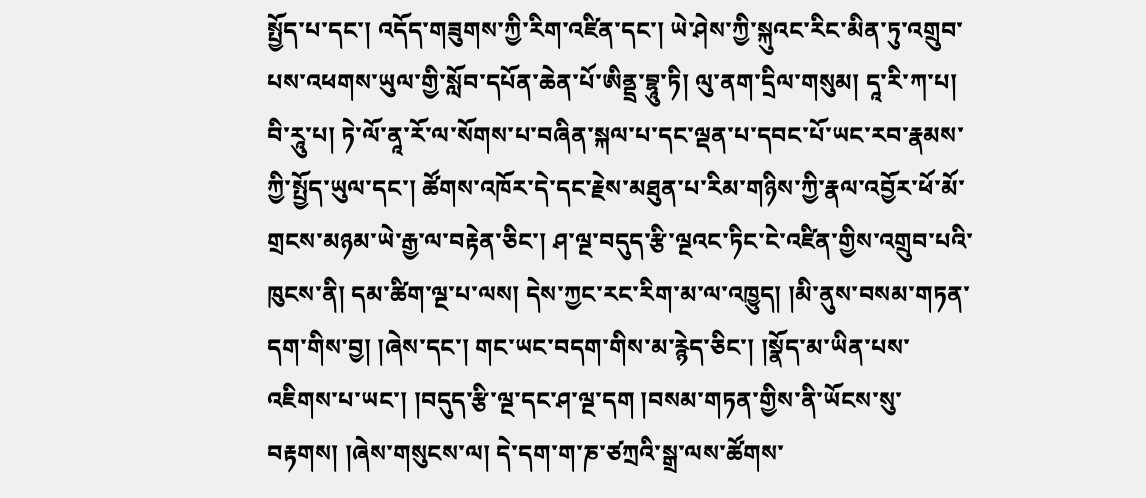སྤྱོད་པ་དང་། འདོད་གཟུགས་ཀྱི་རིག་འཛིན་དང་། ཡེ་ཤེས་ཀྱི་སྐུའང་རིང་མིན་ཏུ་འགྲུབ་པས་འཕགས་ཡུལ་གྱི་སློབ་དཔོན་ཆེན་པོ་ཨིནྡྲ་བྷཱུ་ཏི། ལུ་ནག་དྲིལ་གསུམ། དཱ་རི་ཀ་པ། བི་རཱུ་པ། ཏེ་ལོ་ནཱ་རོ་ལ་སོགས་པ་བཞིན་སྐལ་པ་དང་ལྡན་པ་དབང་པོ་ཡང་རབ་རྣམས་ཀྱི་སྤྱོད་ཡུལ་དང་། ཚོགས་འཁོར་དེ་དང་རྗེས་མཐུན་པ་རིམ་གཉིས་ཀྱི་རྣལ་འབྱོར་ཕོ་མོ་གྲངས་མཉམ་ཡེ་རྒྱ་ལ་བརྟེན་ཅིང་། ཤ་ལྔ་བདུད་རྩི་ལྔའང་ཏིང་ངེ་འཛིན་གྱིས་འགྲུབ་པའི་ཁུངས་ནི། དམ་ཚིག་ལྔ་པ་ལས། དེས་ཀྱང་རང་རིག་མ་ལ་འཁྱུད། །མི་ནུས་བསམ་གཏན་དག་གིས་བྱ། །ཞེས་དང་། གང་ཡང་བདག་གིས་མ་རྙེད་ཅིང་། །སྣོད་མ་ཡིན་པས་འཇིགས་པ་ཡང་། །བདུད་རྩི་ལྔ་དང་ཤ་ལྔ་དག །བསམ་གཏན་གྱིས་ནི་ཡོངས་སུ་བརྟགས། །ཞེས་གསུངས་ལ། དེ་དག་ག་ཎ་ཙཀྲའི་སྒྲ་ལས་ཚོགས་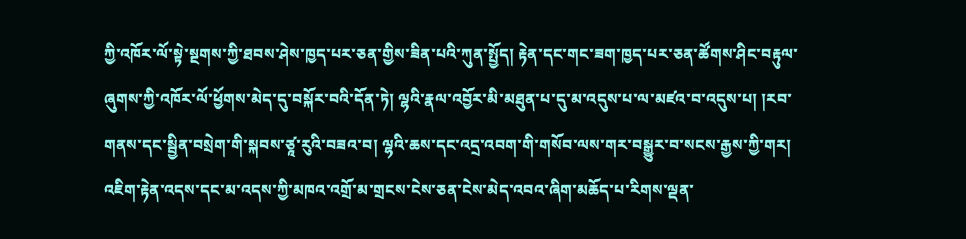ཀྱི་འཁོར་ལོ་སྟེ་སྔགས་ཀྱི་ཐབས་ཤེས་ཁྱད་པར་ཅན་གྱིས་ཟིན་པའི་ཀུན་སྤྱོད། རྟེན་དང་གང་ཟག་ཁྱད་པར་ཅན་ཚོགས་ཤིང་བརྟུལ་ཞུགས་ཀྱི་འཁོར་ལོ་ཕྱོགས་མེད་དུ་བསྐོར་བའི་དོན་ཏེ། ལྷའི་རྣལ་འབྱོར་མི་མཐུན་པ་དུ་མ་འདུས་པ་ལ་མཛའ་བ་འདུས་པ། །རབ་གནས་དང་སྦྱིན་བསྲེག་གི་སྐབས་ཙཱ་རུའི་བཟའ་བ། ལྷའི་ཆས་དང་འདྲ་འབག་གི་གསོབ་ལས་གར་བསྒྱུར་བ་སངས་རྒྱས་ཀྱི་གར། འཇིག་རྟེན་འདས་དང་མ་འདས་ཀྱི་མཁའ་འགྲོ་མ་གྲངས་ངེས་ཅན་ངེས་མེད་འབའ་ཞིག་མཆོད་པ་རིགས་ལྡན་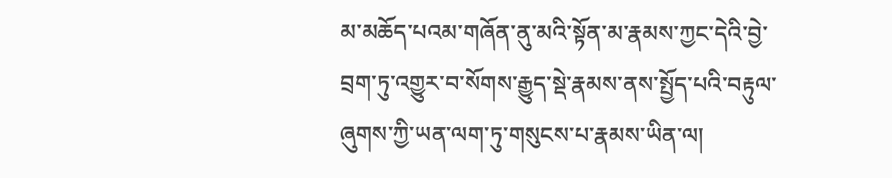མ་མཆོད་པའམ་གཞོན་ནུ་མའི་སྟོན་མ་རྣམས་ཀྱང་དེའི་བྱེ་བྲག་ཏུ་འགྱུར་བ་སོགས་རྒྱུད་སྡེ་རྣམས་ནས་སྤྱོད་པའི་བརྟུལ་ཞུགས་ཀྱི་ཡན་ལག་ཏུ་གསུངས་པ་རྣམས་ཡིན་ལ།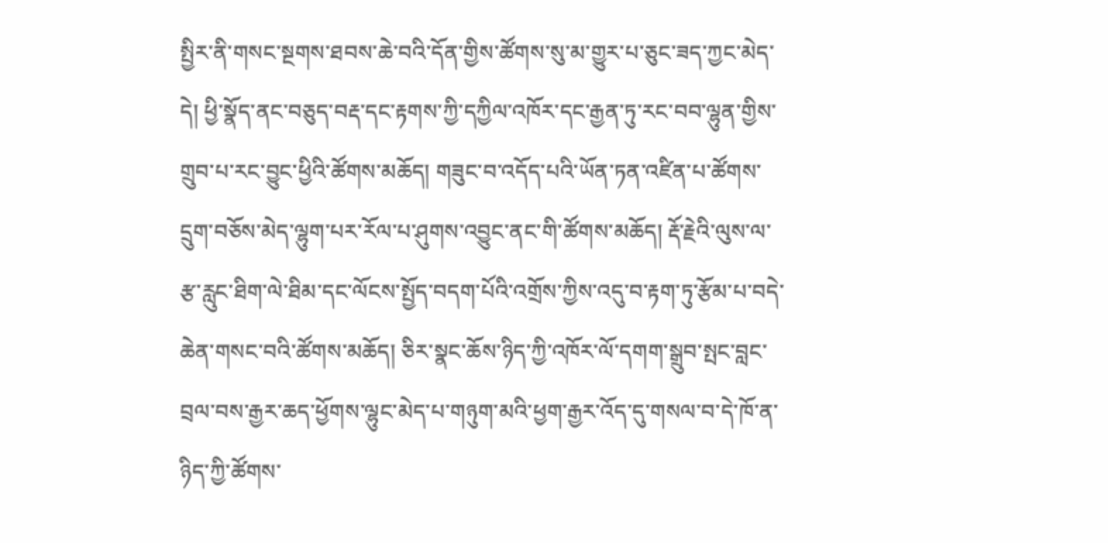སྤྱིར་ནི་གསང་སྔགས་ཐབས་ཆེ་བའི་དོན་གྱིས་ཚོགས་སུ་མ་གྱུར་པ་ཅུང་ཟད་ཀྱང་མེད་དེ། ཕྱི་སྣོད་ནང་བཅུད་བརྡ་དང་རྟགས་ཀྱི་དཀྱིལ་འཁོར་དང་རྒྱན་ཏུ་རང་བབ་ལྷུན་གྱིས་གྲུབ་པ་རང་བྱུང་ཕྱིའི་ཚོགས་མཆོད། གཟུང་བ་འདོད་པའི་ཡོན་ཏན་འཛིན་པ་ཚོགས་དྲུག་བཅོས་མེད་ལྷུག་པར་རོལ་པ་ཤུགས་འབྱུང་ནང་གི་ཚོགས་མཆོད། རྡོ་རྗེའི་ལུས་ལ་རྩ་རླུང་ཐིག་ལེ་ཐིམ་དང་ལོངས་སྤྱོད་བདག་པོའི་འགྲོས་ཀྱིས་འདུ་བ་རྟག་ཏུ་རྩོམ་པ་བདེ་ཆེན་གསང་བའི་ཚོགས་མཆོད། ཅིར་སྣང་ཆོས་ཉིད་ཀྱི་འཁོར་ལོ་དགག་སྒྲུབ་སྤང་བླང་བྲལ་བས་རྒྱར་ཆད་ཕྱོགས་ལྷུང་མེད་པ་གཉུག་མའི་ཕྱག་རྒྱར་འོད་དུ་གསལ་བ་དེ་ཁོ་ན་ཉིད་ཀྱི་ཚོགས་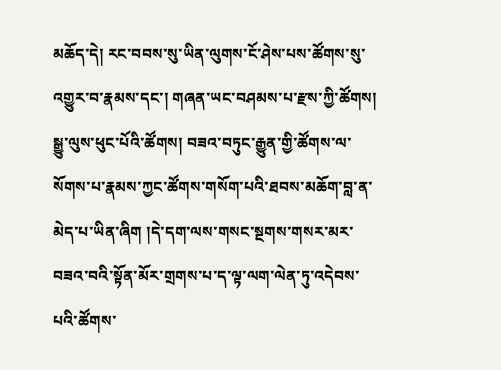མཆོད་དེ། རང་བབས་སུ་ཡིན་ལུགས་ངོ་ཤེས་པས་ཚོགས་སུ་འགྱུར་བ་རྣམས་དང་། གཞན་ཡང་བཤམས་པ་རྫས་ཀྱི་ཚོགས། སྒྱུ་ལུས་ཕུང་པོའི་ཚོགས། བཟའ་བཏུང་རྒྱུན་གྱི་ཚོགས་ལ་སོགས་པ་རྣམས་ཀྱང་ཚོགས་གསོག་པའི་ཐབས་མཆོག་བླ་ན་མེད་པ་ཡིན་ཞིག །དེ་དག་ལས་གསང་སྔགས་གསར་མར་བཟའ་བའི་སྟོན་མོར་གྲགས་པ་ད་ལྟ་ལག་ལེན་ཏུ་འདེབས་པའི་ཚོགས་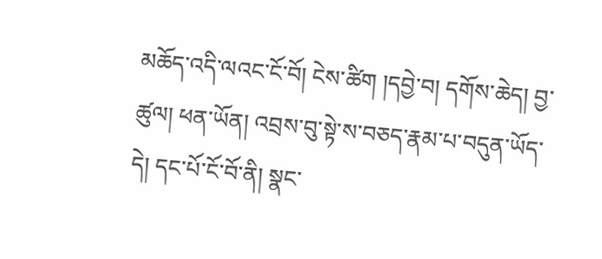མཆོད་འདི་ལའང་ངོ་བོ། ངེས་ཚིག །དབྱེ་བ། དགོས་ཆེད། བྱ་ཚུལ། ཕན་ཡོན། འབྲས་བུ་སྟེ་ས་བཅད་རྣམ་པ་བདུན་ཡོད་དེ། དང་པོ་ངོ་བོ་ནི། སྣང་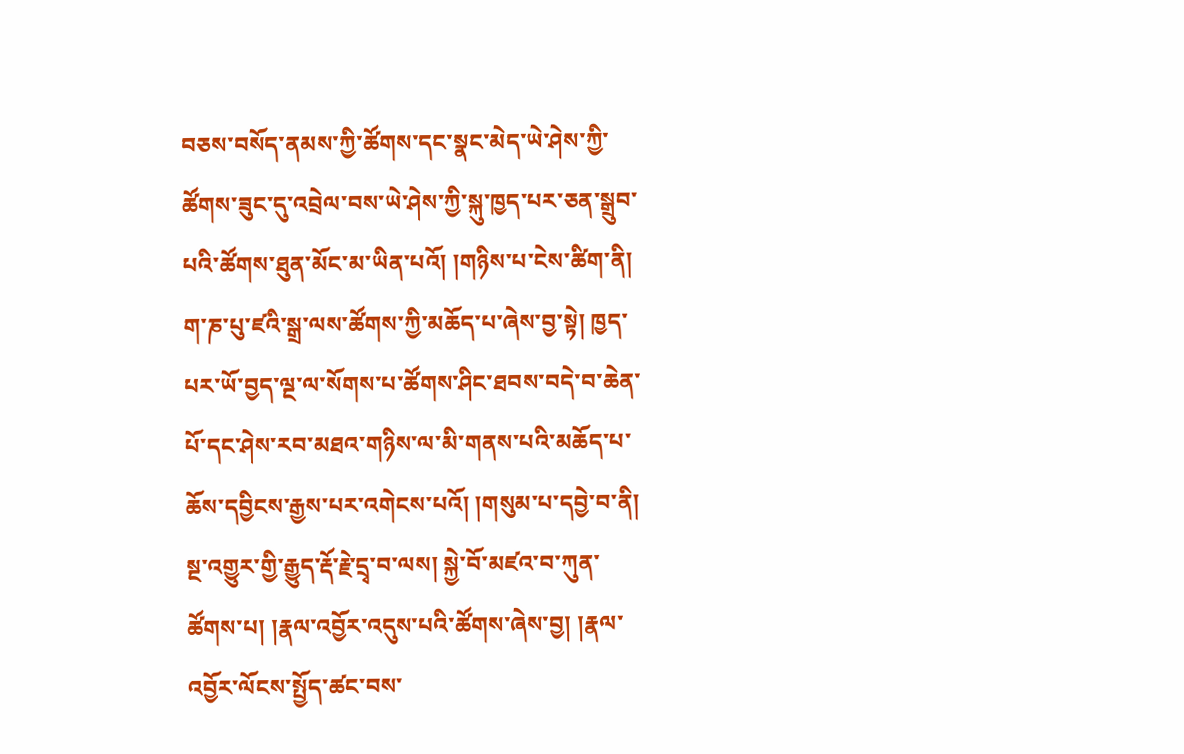བཅས་བསོད་ནམས་ཀྱི་ཚོགས་དང་སྣང་མེད་ཡེ་ཤེས་ཀྱི་ཚོགས་ཟུང་དུ་འབྲེལ་བས་ཡེ་ཤེས་ཀྱི་སྐུ་ཁྱད་པར་ཅན་སྒྲུབ་པའི་ཚོགས་ཐུན་མོང་མ་ཡིན་པའོ། །གཉིས་པ་ངེས་ཚིག་ནི། ག་ཎ་པུ་ཛའི་སྒྲ་ལས་ཚོགས་ཀྱི་མཆོད་པ་ཞེས་བྱ་སྟེ། ཁྱད་པར་ཡོ་བྱད་ལྔ་ལ་སོགས་པ་ཚོགས་ཤིང་ཐབས་བདེ་བ་ཆེན་པོ་དང་ཤེས་རབ་མཐའ་གཉིས་ལ་མི་གནས་པའི་མཆོད་པ་ཆོས་དབྱིངས་རྒྱས་པར་འགེངས་པའོ། །གསུམ་པ་དབྱེ་བ་ནི། སྔ་འགྱུར་གྱི་རྒྱུད་རྡོ་རྗེ་དྲྭ་བ་ལས། སྐྱེ་བོ་མཛའ་བ་ཀུན་ཚོགས་པ། །རྣལ་འབྱོར་འདུས་པའི་ཚོགས་ཞེས་བྱ། །རྣལ་འབྱོར་ལོངས་སྤྱོད་ཚང་བས་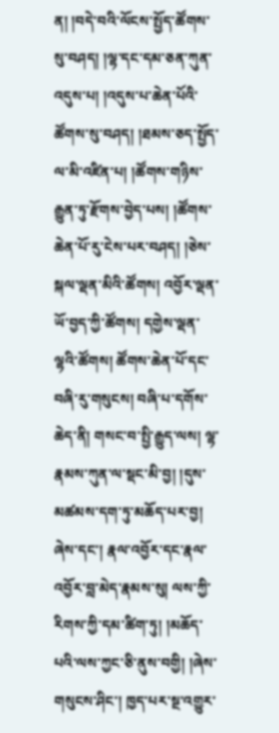ན། །བདེ་བའི་ལོངས་སྤྱོད་ཚོགས་སུ་བཤད། །ལྷ་དང་དམ་ཅན་ཀུན་འདུས་པ། །འདུས་པ་ཆེན་པོའི་ཚོགས་སུ་བཤད། །ཐམས་ཅད་སྤྱོད་ལ་མི་འཛིན་པ། །ཚོགས་གཉིས་རྒྱུན་ཏུ་རྫོགས་བྱེད་པས། །ཚོགས་ཆེན་པོ་རུ་ངེས་པར་བཤད། །ཅེས་སྐལ་ལྡན་མིའི་ཚོགས། འབྱོར་ལྡན་ཡོ་བྱད་ཀྱི་ཚོགས། དགྱེས་ལྡན་ལྷའི་ཚོགས། ཚོགས་ཆེན་པོ་དང་བཞི་རུ་གསུངས། བཞི་པ་དགོས་ཆེད་ནི། གསང་བ་སྤྱི་རྒྱུད་ལས། ལྷ་རྣམས་ཀུན་ལ་སྡང་མི་བྱ། །དུས་མཚམས་དག་ཏུ་མཆོད་པར་བྱ། ཞེས་དང་། རྣལ་འབྱོར་དང་རྣལ་འབྱོར་བླ་མེད་རྣམས་སུ། ལས་ཀྱི་རིགས་ཀྱི་དམ་ཚིག་ཏུ། །མཆོད་པའི་ལས་ཀྱང་ཅི་ནུས་བགྱི། །ཞེས་གསུངས་ཤིང་། ཁྱད་པར་སྔ་འགྱུར་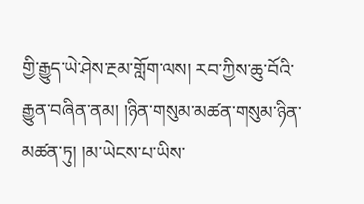གྱི་རྒྱུད་ཡེ་ཤེས་རྔམ་གློག་ལས། རབ་ཀྱིས་ཆུ་བོའི་རྒྱུན་བཞིན་ནམ། །ཉིན་གསུམ་མཚན་གསུམ་ཉིན་མཚན་ཏུ། །མ་ཡེངས་པ་ཡིས་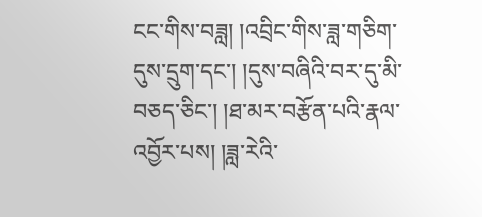ངང་གིས་བཟླ། །འབྲིང་གིས་ཟླ་གཅིག་དུས་དྲུག་དང་། །དུས་བཞིའི་བར་དུ་མི་བཅད་ཅིང་། །ཐ་མར་བརྩོན་པའི་རྣལ་འབྱོར་པས། །ཟླ་རེའི་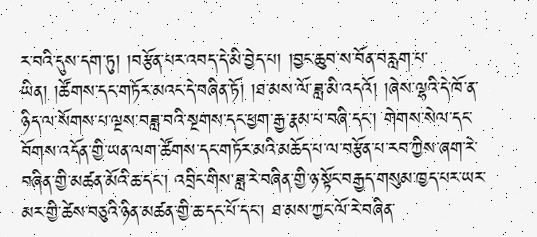ར་བའི་དུས་དག་ཏུ། །བརྩོན་པར་འབད་དེ་མི་བྱེད་པ། །བྱང་ཆུབ་ས་བོན་བརླག་པ་ཡིན། །ཚོགས་དང་གཏོར་མའང་དེ་བཞིན་ཏོ། །ཐ་མས་ལོ་ཟླ་མི་འདའོ། །ཞེས་ལྷའི་དེ་ཁོ་ན་ཉིད་ལ་སོགས་པ་ལྔས་བཟླ་བའི་སྔགས་དང་ཕྱག་རྒྱ་རྣམ་པ་བཞི་དང་། གེགས་སེལ་དང་བོགས་འདོན་གྱི་ཡན་ལག་ཚོགས་དང་གཏོར་མའི་མཆོད་པ་ལ་བརྩོན་པ་རབ་ཀྱིས་ཞག་རེ་བཞིན་གྱི་མཚན་མོའི་ཆ་དང་། འབྲིང་གིས་ཟླ་རེ་བཞིན་གྱི་ཉ་སྟོང་བརྒྱད་གསུམ་ཁྱད་པར་ཡར་མར་གྱི་ཚེས་བཅུའི་ཉིན་མཚན་གྱི་ཆ་དང་པོ་དང་། ཐ་མས་ཀྱང་ལོ་རེ་བཞིན་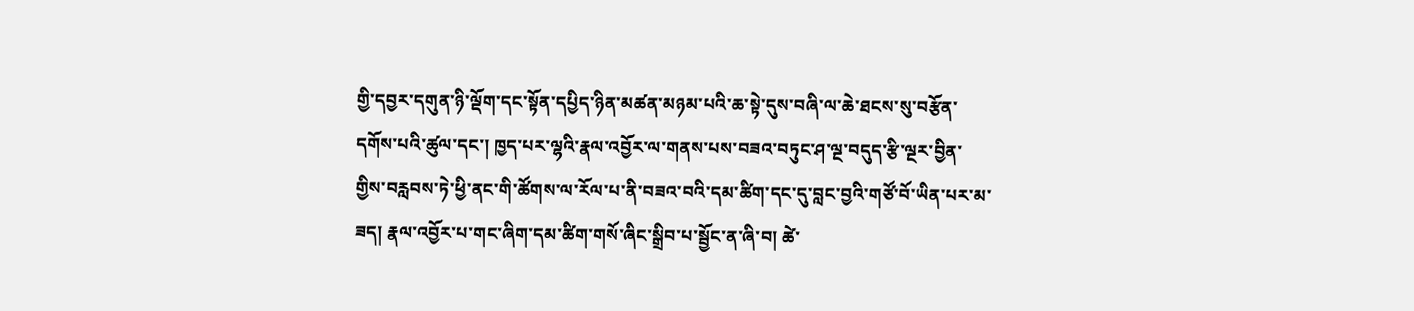གྱི་དབྱར་དགུན་ཉི་ལྡོག་དང་སྟོན་དཔྱིད་ཉིན་མཚན་མཉམ་པའི་ཆ་སྟེ་དུས་བཞི་ལ་ཆེ་ཐངས་སུ་བརྩོན་དགོས་པའི་ཚུལ་དང་། ཁྱད་པར་ལྷའི་རྣལ་འབྱོར་ལ་གནས་པས་བཟའ་བཏུང་ཤ་ལྔ་བདུད་རྩི་ལྔར་བྱིན་གྱིས་བརླབས་ཏེ་ཕྱི་ནང་གི་ཚོགས་ལ་རོལ་པ་ནི་བཟའ་བའི་དམ་ཚིག་དང་དུ་བླང་བྱའི་གཙོ་བོ་ཡིན་པར་མ་ཟད། རྣལ་འབྱོར་པ་གང་ཞིག་དམ་ཚིག་གསོ་ཞིང་སྒྲིབ་པ་སྦྱོང་ན་ཞི་བ། ཚེ་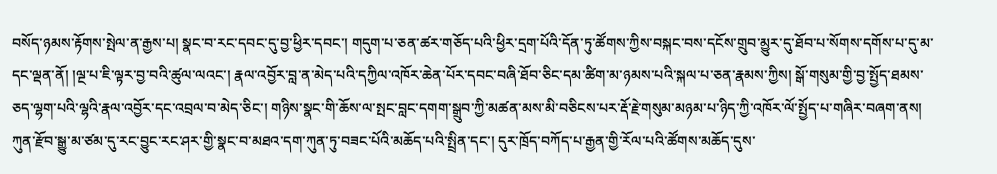བསོད་ཉམས་རྟོགས་སྤེལ་ན་རྒྱས་པ། སྣང་བ་རང་དབང་དུ་བྱ་ཕྱིར་དབང་། གདུག་པ་ཅན་ཚར་གཅོད་པའི་ཕྱིར་དྲག་པོའི་དོན་ཏུ་ཚོགས་ཀྱིས་བསྐང་བས་དངོས་གྲུབ་མྱུར་དུ་ཐོབ་པ་སོགས་དགོས་པ་དུ་མ་དང་ལྡན་ནོ། །ལྔ་པ་ཇི་ལྟར་བྱ་བའི་ཚུལ་ལའང་། རྣལ་འབྱོར་བླ་ན་མེད་པའི་དཀྱིལ་འཁོར་ཆེན་པོར་དབང་བཞི་ཐོབ་ཅིང་དམ་ཚིག་མ་ཉམས་པའི་སྐལ་པ་ཅན་རྣམས་ཀྱིས། སྒོ་གསུམ་གྱི་བྱ་སྤྱོད་ཐམས་ཅད་ལྷག་པའི་ལྷའི་རྣལ་འབྱོར་དང་འབྲལ་བ་མེད་ཅིང་། གཉིས་སྣང་གི་ཆོས་ལ་སྤང་བླང་དགག་སྒྲུབ་ཀྱི་མཚན་མས་མི་བཅིངས་པར་རྡོ་རྗེ་གསུམ་མཉམ་པ་ཉིད་ཀྱི་འཁོར་ལོ་སྤྱོད་པ་གཞིར་བཞག་ནས། ཀུན་རྫོབ་སྒྱུ་མ་ཙམ་དུ་རང་བྱུང་རང་ཤར་གྱི་སྣང་བ་མཐའ་དག་ཀུན་ཏུ་བཟང་པོའི་མཆོད་པའི་སྤྲིན་དང་། དུར་ཁྲོད་བཀོད་པ་རྒྱན་གྱི་རོལ་པའི་ཚོགས་མཆོད་དུས་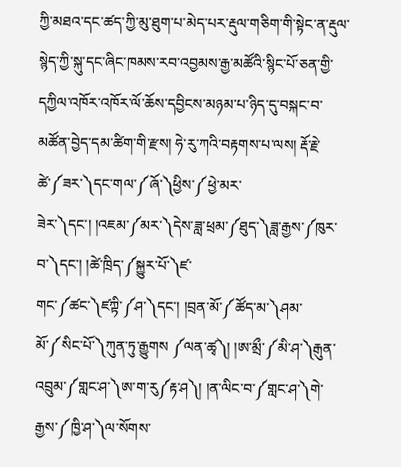ཀྱི་མཐའ་དང་ཚད་ཀྱི་མུ་ཐུག་པ་མེད་པར་རྡུལ་གཅིག་གི་སྟེང་ན་རྡུལ་སྙེད་ཀྱི་སྐུ་དང་ཞིང་ཁམས་རབ་འབྱམས་རྒྱ་མཚོའི་སྙིང་པོ་ཅན་གྱི་དཀྱིལ་འཁོར་འཁོར་ལོ་ཆོས་དབྱིངས་མཉམ་པ་ཉིད་དུ་བསྐང་བ་མཚོན་བྱེད་དམ་ཚིག་གི་རྫས། ཧེ་རུ་ཀའི་བརྟགས་པ་ལས། རྡོ་རྗེ་ཚེ་༼ཟར་༽དང་གལ་༼ཞོ་༽ཕྱིས་༼ཕྱེ་མར་ཟེར་༽དང་། །འཇམ་༼མར་༽དེས་ཟླ་ཕྲམ་༼ཐུད་༽ཟླ་རྒྱས་༼ཁུར་བ་༽དང་། །ཚེ་ཁྲིད་༼སྐྱུར་པོ་༽ཛ་གང་༼ཚང་༽ཛཀྟི་༼ཤ་༽དང་། །བྲན་མོ་༼ཚོད་མ་༽ཤམ་མོ་༼སིང་པོ་༽ཀུན་ཏུ་རྒྱུགས ༼ལན་ཚྭ༽། །ཨ་མྲྀ་༼མི་ཤ་༽རྒུན་འབྲུམ་༼གླང་ཤ་༽ཨ་ག་རུ༼རྟ་ཤ༽། །ན་ལིང་བ་༼གླང་ཤ་༽གེ་རྒྱས་༼ཁྱི་ཤ་༽ལ་སོགས་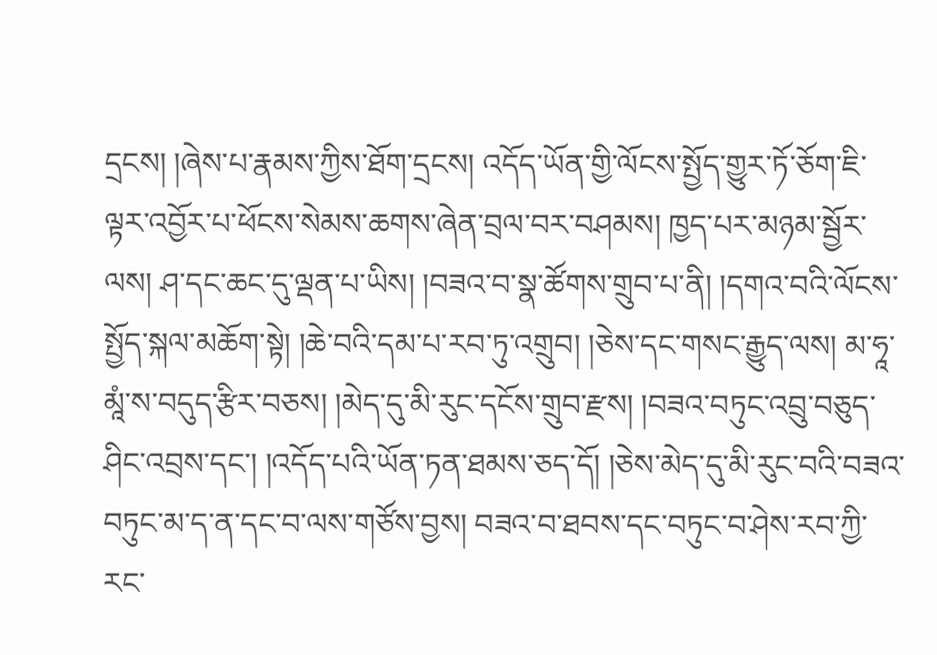དྲངས། །ཞེས་པ་རྣམས་ཀྱིས་ཐོག་དྲངས། འདོད་ཡོན་གྱི་ལོངས་སྤྱོད་གྱུར་ཏོ་ཅོག་ཇི་ལྟར་འབྱོར་པ་ཕོངས་སེམས་ཆགས་ཞེན་བྲལ་བར་བཤམས། ཁྱད་པར་མཉམ་སྦྱོར་ལས། ཤ་དང་ཆང་དུ་ལྡན་པ་ཡིས། །བཟའ་བ་སྣ་ཚོགས་གྲུབ་པ་ནི། །དགའ་བའི་ལོངས་སྤྱོད་སྐལ་མཆོག་སྟེ། །ཆེ་བའི་དམ་པ་རབ་ཏུ་འགྲུབ། །ཅེས་དང་གསང་རྒྱུད་ལས། མ་ཧཱ་མཱཾ་ས་བདུད་རྩིར་བཅས། །མེད་དུ་མི་རུང་དངོས་གྲུབ་རྫས། །བཟའ་བཏུང་འབྲུ་བཅུད་ཤིང་འབྲས་དང་། །འདོད་པའི་ཡོན་ཏན་ཐམས་ཅད་དོ། །ཅེས་མེད་དུ་མི་རུང་བའི་བཟའ་བཏུང་མ་ད་ན་དང་བ་ལས་གཙོས་བྱས། བཟའ་བ་ཐབས་དང་བཏུང་བ་ཤེས་རབ་ཀྱི་རང་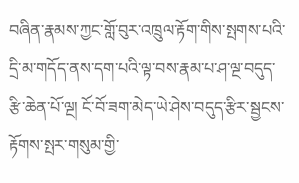བཞིན་རྣམས་ཀྱང་གློ་བུར་འཁྲུལ་རྟོག་གིས་སྤགས་པའི་དྲི་མ་གདོད་ནས་དག་པའི་ལྟ་བས་རྣམ་པ་ཤ་ལྔ་བདུད་རྩི་ཆེན་པོ་ལྔ། ངོ་བོ་ཟག་མེད་ཡེ་ཤེས་བདུད་རྩིར་སྦྱངས་རྟོགས་སྤར་གསུམ་གྱི་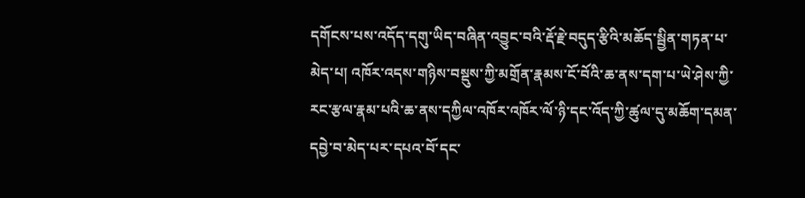དགོངས་པས་འདོད་དགུ་ཡིད་བཞིན་འབྱུང་བའི་རྡོ་རྗེ་བདུད་རྩིའི་མཆོད་སྦྱིན་གཏན་པ་མེད་པ། འཁོར་འདས་གཉིས་བསྡུས་ཀྱི་མགྲོན་རྣམས་ངོ་བོའི་ཆ་ནས་དག་པ་ཡེ་ཤེས་ཀྱི་རང་རྩལ་རྣམ་པའི་ཆ་ནས་དཀྱིལ་འཁོར་འཁོར་ལོ་ཉི་དང་འོད་ཀྱི་ཚུལ་དུ་མཆོག་དམན་དབྱེ་བ་མེད་པར་དཔའ་བོ་དང་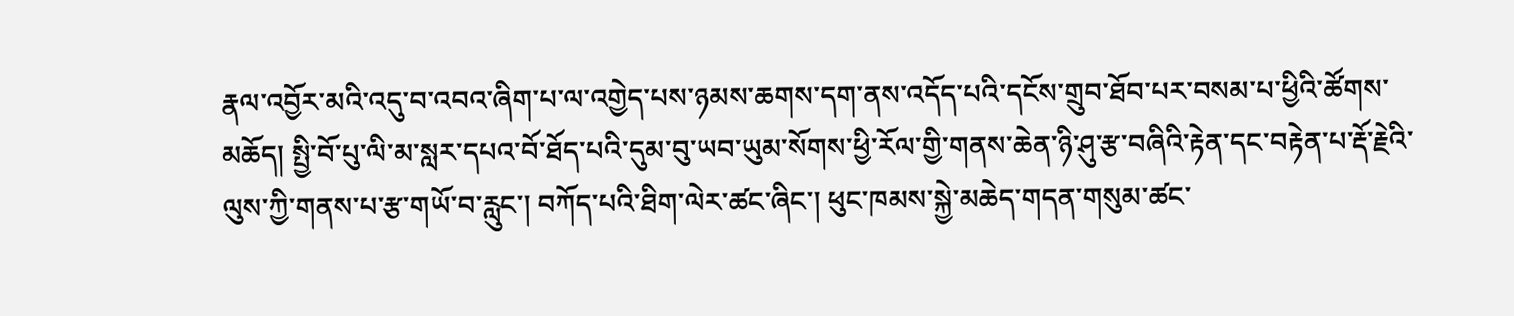རྣལ་འབྱོར་མའི་འདུ་བ་འབའ་ཞིག་པ་ལ་འགྱེད་པས་ཉམས་ཆགས་དག་ནས་འདོད་པའི་དངོས་གྲུབ་ཐོབ་པར་བསམ་པ་ཕྱིའི་ཚོགས་མཆོད། སྤྱི་བོ་པུ་ལི་མ་སླར་དཔའ་བོ་ཐོད་པའི་དུམ་བུ་ཡབ་ཡུམ་སོགས་ཕྱི་རོལ་གྱི་གནས་ཆེན་ཉི་ཤུ་རྩ་བཞིའི་རྟེན་དང་བརྟེན་པ་རྡོ་རྗེའི་ལུས་ཀྱི་གནས་པ་རྩ་གཡོ་བ་རླུང་། བཀོད་པའི་ཐིག་ལེར་ཚང་ཞིང་། ཕུང་ཁམས་སྐྱེ་མཆེད་གདན་གསུམ་ཚང་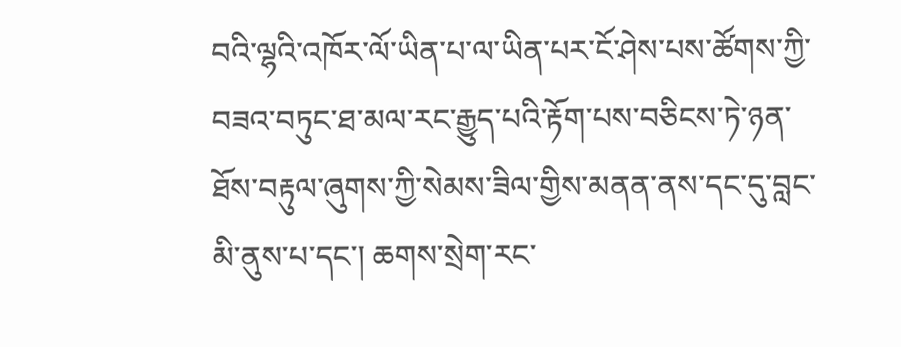བའི་ལྷའི་འཁོར་ལོ་ཡིན་པ་ལ་ཡིན་པར་ངོ་ཤེས་པས་ཚོགས་ཀྱི་བཟའ་བཏུང་ཐ་མལ་རང་རྒྱུད་པའི་རྟོག་པས་བཅིངས་ཏེ་ཉན་ཐོས་བརྟུལ་ཞུགས་ཀྱི་སེམས་ཟིལ་གྱིས་མནན་ནས་དང་དུ་བླང་མི་ནུས་པ་དང་། ཆགས་སྲེག་རང་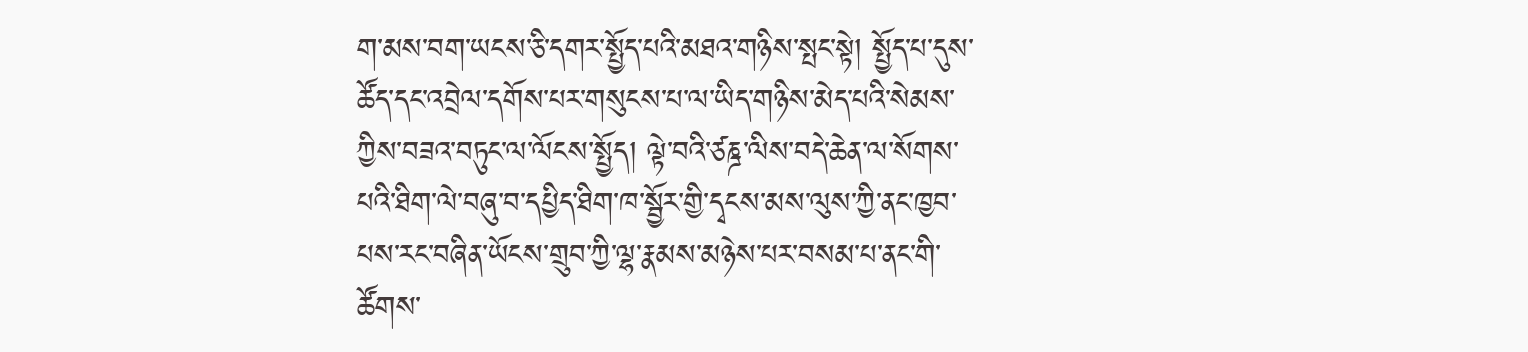ག་མས་བག་ཡངས་ཅི་དགར་སྤྱོད་པའི་མཐའ་གཉིས་སྤང་སྟེ། སྤྱོད་པ་དུས་ཚོད་དང་འབྲེལ་དགོས་པར་གསུངས་པ་ལ་ཡིད་གཉིས་མེད་པའི་སེམས་ཀྱིས་བཟའ་བཏུང་ལ་ལོངས་སྤྱོད། ལྟེ་བའི་ཙཎྜ་ལིས་བདེ་ཆེན་ལ་སོགས་པའི་ཐིག་ལེ་བཞུ་བ་དཔྱིད་ཐིག་ཁ་སྦྱོར་གྱི་དྭངས་མས་ལུས་ཀྱི་ནང་ཁྱབ་པས་རང་བཞིན་ཡོངས་གྲུབ་ཀྱི་ལྷ་རྣམས་མཉེས་པར་བསམ་པ་ནང་གི་ཚོགས་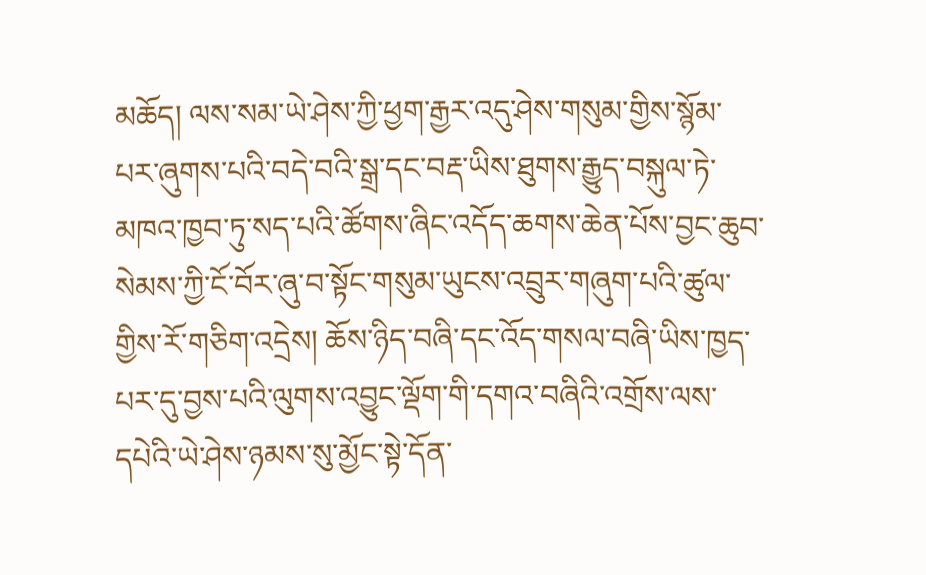མཆོད། ལས་སམ་ཡེ་ཤེས་ཀྱི་ཕྱག་རྒྱར་འདུ་ཤེས་གསུམ་གྱིས་སྙོམ་པར་ཞུགས་པའི་བདེ་བའི་སྒྲ་དང་བརྡ་ཡིས་ཐུགས་རྒྱུད་བསྐུལ་ཏེ་མཁའ་ཁྱབ་ཏུ་སད་པའི་ཚོགས་ཞིང་འདོད་ཆགས་ཆེན་པོས་བྱང་ཆུབ་སེམས་ཀྱི་ངོ་བོར་ཞུ་བ་སྟོང་གསུམ་ཡུངས་འབྲུར་གཞུག་པའི་ཚུལ་གྱིས་རོ་གཅིག་འདྲེས། ཆོས་ཉིད་བཞི་དང་འོད་གསལ་བཞི་ཡིས་ཁྱད་པར་དུ་བྱས་པའི་ལུགས་འབྱུང་ལྡོག་གི་དགའ་བཞིའི་འགྲོས་ལས་དཔེའི་ཡེ་ཤེས་ཉམས་སུ་མྱོང་སྟེ་དོན་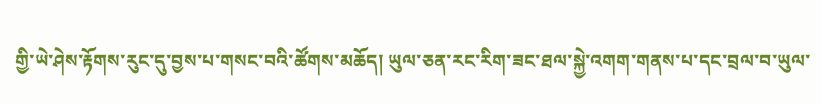གྱི་ཡེ་ཤེས་རྟོགས་རུང་དུ་བྱས་པ་གསང་བའི་ཚོགས་མཆོད། ཡུལ་ཅན་རང་རིག་ཟང་ཐལ་སྐྱེ་འགག་གནས་པ་དང་བྲལ་བ་ཡུལ་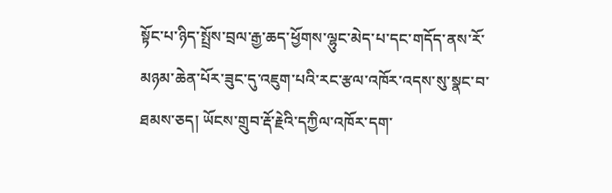སྟོང་པ་ཉིད་སྤྲོས་བྲལ་རྒྱ་ཆད་ཕྱོགས་ལྷུང་མེད་པ་དང་གདོད་ནས་རོ་མཉམ་ཆེན་པོར་ཟུང་དུ་འཇུག་པའི་རང་རྩལ་འཁོར་འདས་སུ་སྣང་བ་ཐམས་ཅད། ཡོངས་གྲུབ་རྡོ་རྗེའི་དཀྱིལ་འཁོར་དག་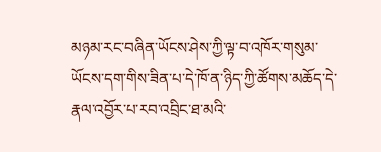མཉམ་རང་བཞིན་ཡོངས་ཤེས་ཀྱི་ལྟ་བ་འཁོར་གསུམ་ཡོངས་དག་གིས་ཟིན་པ་དེ་ཁོ་ན་ཉིད་ཀྱི་ཚོགས་མཆོད་དེ་རྣལ་འབྱོར་པ་རབ་འབྲིང་ཐ་མའི་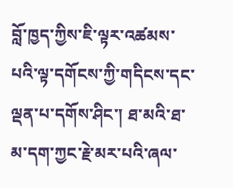བློ་ཁྱད་ཀྱིས་ཇི་ལྟར་འཚམས་པའི་ལྟ་དགོངས་ཀྱི་གདིངས་དང་ལྡན་པ་དགོས་ཤིང་། ཐ་མའི་ཐ་མ་དག་ཀྱང་རྗེ་མར་པའི་ཞལ་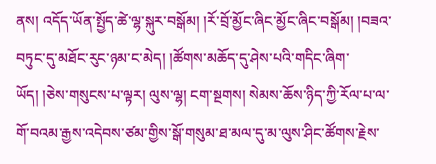ནས། འདོད་ཡོན་སྤྱོད་ཚེ་ལྷ་སྐུར་བསྒོམ། །རོ་བྲོ་མྱོང་ཞིང་མྱོང་ཞིང་བསྒོམ། །བཟའ་བཏུང་དུ་མཐོང་རུང་ཉམ་ང་མེད། །ཚོགས་མཆོད་དུ་ཤེས་པའི་གདིང་ཞིག་ཡོད། །ཅེས་གསུངས་པ་ལྟར། ལུས་ལྷ། ངག་སྔགས། སེམས་ཆོས་ཉིད་ཀྱི་རོལ་པ་ལ་གོ་བའམ་རྒྱས་འདེབས་ཙམ་གྱིས་སྒོ་གསུམ་ཐ་མལ་དུ་མ་ལུས་ཤིང་ཚོགས་རྗེས་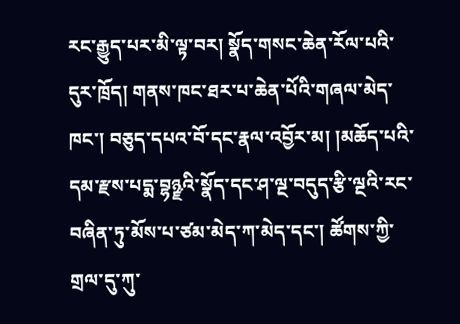རང་རྒྱུད་པར་མི་ལྟ་བར། སྣོད་གསང་ཆེན་རོལ་པའི་དུར་ཁྲོད། གནས་ཁང་ཐར་པ་ཆེན་པོའི་གཞལ་མེད་ཁང་། བཅུད་དཔའ་བོ་དང་རྣལ་འབྱོར་མ། །མཆོད་པའི་དམ་རྫས་པདྨ་བྷཉྫའི་སྣོད་དང་ཤ་ལྔ་བདུད་རྩི་ལྔའི་རང་བཞིན་ཏུ་མོས་པ་ཙམ་མེད་ཀ་མེད་དང་། ཚོགས་ཀྱི་གྲལ་དུ་ཀུ་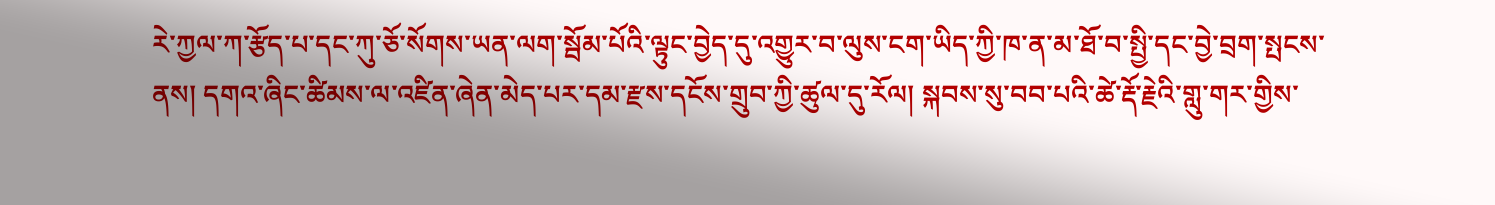རེ་ཀྱལ་ཀ་རྩོད་པ་དང་ཀུ་ཅོ་སོགས་ཡན་ལག་སྦོམ་པོའི་ལྟུང་བྱེད་དུ་འགྱུར་བ་ལུས་ངག་ཡིད་ཀྱི་ཁ་ན་མ་ཐོ་བ་སྤྱི་དང་བྱེ་བྲག་སྤངས་ནས། དགའ་ཞིང་ཚིམས་ལ་འཛིན་ཞེན་མེད་པར་དམ་རྫས་དངོས་གྲུབ་ཀྱི་ཚུལ་དུ་རོལ། སྐབས་སུ་བབ་པའི་ཚེ་རྡོ་རྗེའི་གླུ་གར་གྱིས་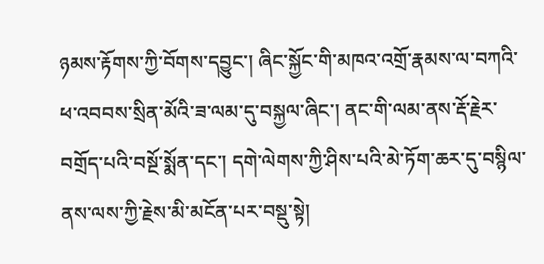ཉམས་རྟོགས་ཀྱི་བོགས་དབྱུང་། ཞིང་སྐྱོང་གི་མཁའ་འགྲོ་རྣམས་ལ་བཀའི་ཕ་འབབས་སྲིན་མོའི་ཟ་ལམ་དུ་བསྐྱལ་ཞིང་། ནང་གི་ལམ་ནས་རྡོ་རྗེར་བགྲོད་པའི་བསྔོ་སྨོན་དང་། དགེ་ལེགས་ཀྱི་ཤིས་པའི་མེ་ཏོག་ཆར་དུ་བསྙིལ་ནས་ལས་ཀྱི་རྗེས་མི་མངོན་པར་བསྡུ་སྟེ།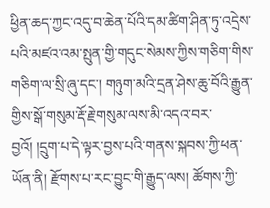ཕྱིན་ཆད་ཀྱང་འདུ་བ་ཆེན་པོའི་དམ་ཚིག་ཤིན་ཏུ་འདྲེས་པའི་མཛའ་འམ་སྤུན་གྱི་གདུང་སེམས་ཀྱིས་གཅིག་གིས་གཅིག་ལ་སྲི་ཞུ་དང་། གཉུག་མའི་དྲན་ཤེས་ཆུ་བོའི་རྒྱུན་གྱིས་སྒོ་གསུམ་རྡོ་རྗེ་གསུམ་ལས་མི་འདའ་བར་བྱའོ། །དྲུག་པ་དེ་ལྟར་བྱས་པའི་གནས་སྐབས་ཀྱི་ཕན་ཡོན་ནི། རྫོགས་པ་རང་བྱུང་གི་རྒྱུད་ལས། ཚོགས་ཀྱི་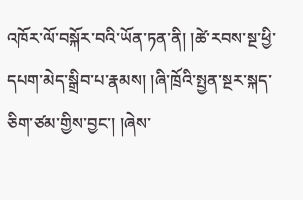འཁོར་ལོ་བསྐོར་བའི་ཡོན་ཏན་ནི། །ཚེ་རབས་སྔ་ཕྱི་དཔག་མེད་སྒྲིབ་པ་རྣམས། །ཞི་ཁྲོའི་སྤྱན་སྔར་སྐད་ཅིག་ཙམ་གྱིས་བྱང་། །ཞེས་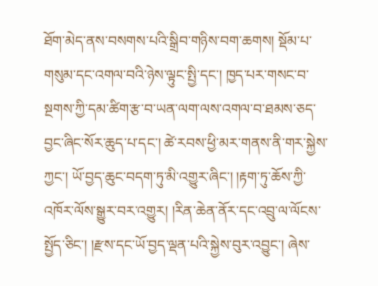ཐོག་མེད་ནས་བསགས་པའི་སྒྲིབ་གཉིས་བག་ཆགས། སྡོམ་པ་གསུམ་དང་འགལ་བའི་ཉེས་ལྟུང་སྤྱི་དང་། ཁྱད་པར་གསང་བ་སྔགས་ཀྱི་དམ་ཚིག་རྩ་བ་ཡན་ལག་ལས་འགལ་བ་ཐམས་ཅད་བྱང་ཞིང་སོར་ཆུད་པ་དང་། ཚེ་རབས་ཕྱི་མར་གནས་ནི་གར་སྐྱེས་ཀྱང་། ཡོ་བྱད་ཆུང་བདག་ཏུ་མི་འགྱུར་ཞིང་། །རྟག་ཏུ་ཆོས་ཀྱི་འཁོར་ལོས་སྒྱུར་བར་འགྱུར། །རིན་ཆེན་ནོར་དང་འབྲུ་ལ་ལོངས་སྤྱོད་ཅིང་། །རྫས་དང་ཡོ་བྱད་ལྡན་པའི་སྐྱེས་བུར་འབྱུང་། ཞེས་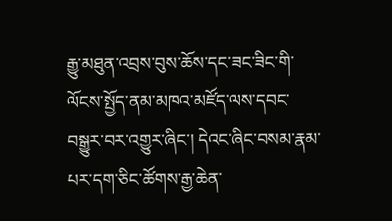རྒྱུ་མཐུན་འབྲས་བུས་ཆོས་དང་ཟང་ཟིང་གི་ལོངས་སྤྱོད་ནམ་མཁའ་མཛོད་ལས་དབང་བསྒྱུར་བར་འགྱུར་ཞིང་། དེའང་ཞིང་བསམ་རྣམ་པར་དག་ཅིང་ཚོགས་རྒྱ་ཆེན་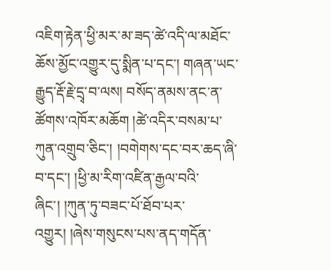འཇིག་རྟེན་ཕྱི་མར་མ་ཟད་ཚེ་འདི་ལ་མཐོང་ཆོས་མྱོང་འགྱུར་དུ་སྨིན་པ་དང་། གཞན་ཡང་རྒྱུད་རྡོ་རྗེ་དྲྭ་བ་ལས། བསོད་ནམས་ནང་ན་ཚོགས་འཁོར་མཆོག །ཚེ་འདིར་བསམ་པ་ཀུན་འགྲུབ་ཅིང་། །བགེགས་དང་བར་ཆད་ཞི་བ་དང་། །ཕྱི་མ་རིག་འཛིན་རྒྱལ་བའི་ཞིང་། །ཀུན་ཏུ་བཟང་པོ་ཐོབ་པར་འགྱུར། །ཞེས་གསུངས་པས་ནད་གདོན་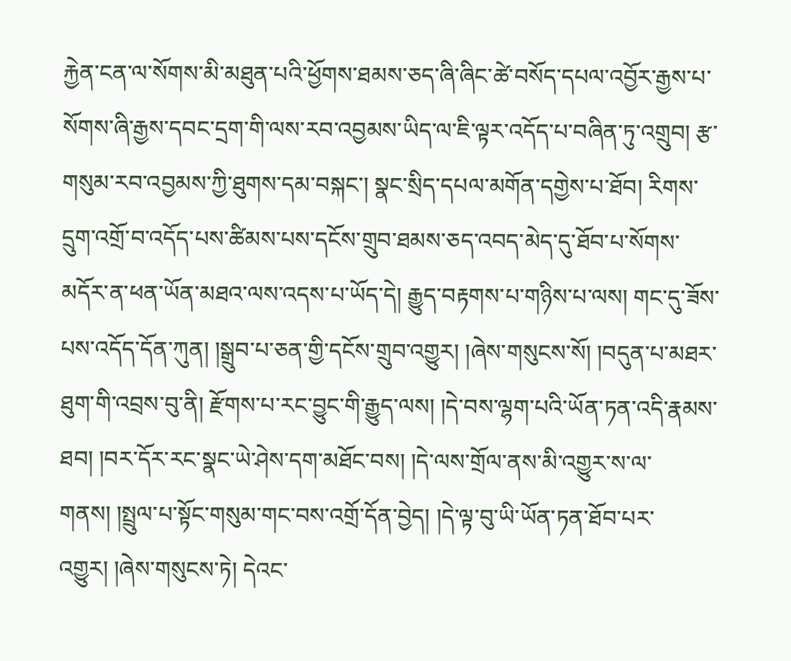རྐྱེན་ངན་ལ་སོགས་མི་མཐུན་པའི་ཕྱོགས་ཐམས་ཅད་ཞི་ཞིང་ཚེ་བསོད་དཔལ་འབྱོར་རྒྱས་པ་སོགས་ཞི་རྒྱས་དབང་དྲག་གི་ལས་རབ་འབྱམས་ཡིད་ལ་ཇི་ལྟར་འདོད་པ་བཞིན་ཏུ་འགྲུབ། རྩ་གསུམ་རབ་འབྱམས་ཀྱི་ཐུགས་དམ་བསྐང་། སྣང་སྲིད་དཔལ་མགོན་དགྱེས་པ་ཐོབ། རིགས་དྲུག་འགྲོ་བ་འདོད་པས་ཚིམས་པས་དངོས་གྲུབ་ཐམས་ཅད་འབད་མེད་དུ་ཐོབ་པ་སོགས་མདོར་ན་ཕན་ཡོན་མཐའ་ལས་འདས་པ་ཡོད་དེ། རྒྱུད་བརྟགས་པ་གཉིས་པ་ལས། གང་དུ་ཟོས་པས་འདོད་དོན་ཀུན། །སྒྲུབ་པ་ཅན་གྱི་དངོས་གྲུབ་འགྱུར། །ཞེས་གསུངས་སོ། །བདུན་པ་མཐར་ཐུག་གི་འབྲས་བུ་ནི། རྫོགས་པ་རང་བྱུང་གི་རྒྱུད་ལས། །དེ་བས་ལྷག་པའི་ཡོན་ཏན་འདི་རྣམས་ཐབ། །བར་དོར་རང་སྣང་ཡེ་ཤེས་དག་མཐོང་བས། །དེ་ལས་གྲོལ་ནས་མི་འགྱུར་ས་ལ་གནས། །སྤྲུལ་པ་སྟོང་གསུམ་གང་བས་འགྲོ་དོན་བྱེད། །དེ་ལྟ་བུ་ཡི་ཡོན་ཏན་ཐོབ་པར་འགྱུར། །ཞེས་གསུངས་ཏེ། དེའང་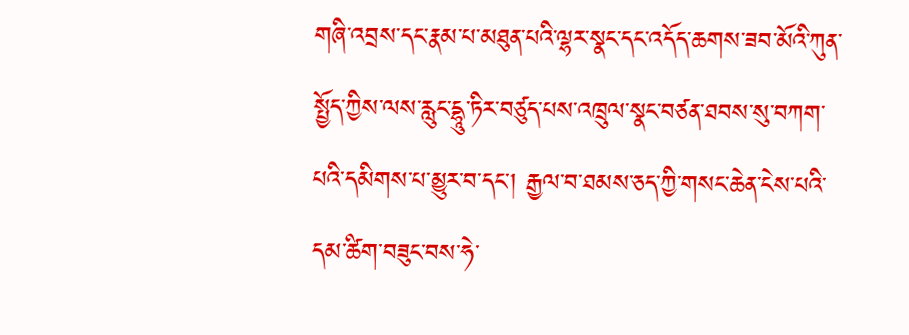གཞི་འབྲས་དང་རྣམ་པ་མཐུན་པའི་ལྷར་སྣང་དང་འདོད་ཆགས་ཟབ་མོའི་ཀུན་སྤྱོད་ཀྱིས་ལས་རླུང་དྷཱུ་ཏིར་བཙུད་པས་འཁྲུལ་སྣང་བཙན་ཐབས་སུ་བཀག་པའི་དམིགས་པ་མྱུར་བ་དང་། རྒྱལ་བ་ཐམས་ཅད་ཀྱི་གསང་ཆེན་ངེས་པའི་དམ་ཚིག་བཟུང་བས་ཧེ་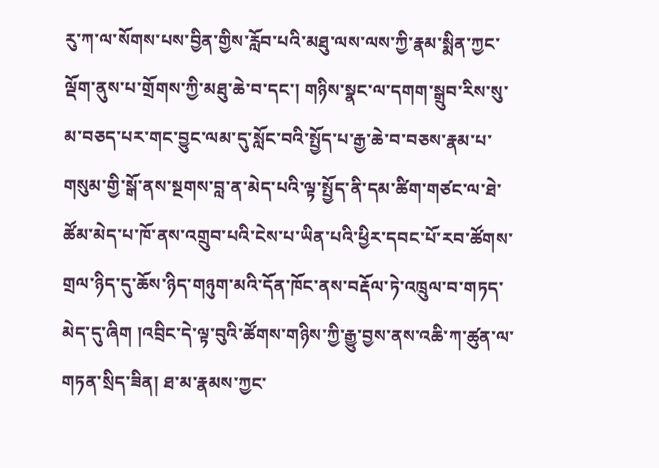རུ་ཀ་ལ་སོགས་པས་བྱིན་གྱིས་རློབ་པའི་མཐུ་ལས་ལས་ཀྱི་རྣམ་སྨིན་ཀྱང་ལྡོག་ནུས་པ་གྲོགས་ཀྱི་མཐུ་ཆེ་བ་དང་། གཉིས་སྣང་ལ་དགག་སྒྲུབ་རིས་སུ་མ་བཅད་པར་གང་བྱུང་ལམ་དུ་སློང་བའི་སྤྱོད་པ་རྒྱ་ཆེ་བ་བཅས་རྣམ་པ་གསུམ་གྱི་སྒོ་ནས་སྔགས་བླ་ན་མེད་པའི་ལྟ་སྤྱོད་ནི་དམ་ཚིག་གཙང་ལ་ཐེ་ཚོམ་མེད་པ་ཁོ་ནས་འགྲུབ་པའི་ངེས་པ་ཡིན་པའི་ཕྱིར་དབང་པོ་རབ་ཚོགས་གྲལ་ཉིད་དུ་ཆོས་ཉིད་གཉུག་མའི་དོན་ཁོང་ནས་བརྡོལ་ཏེ་འཁྲུལ་བ་གཏད་མེད་དུ་ཞིག །འབྲིང་དེ་ལྟ་བུའི་ཚོགས་གཉིས་ཀྱི་རྒྱུ་བྱས་ནས་འཆི་ཀ་ཚུན་ལ་གཏན་སྲིད་ཟིན། ཐ་མ་རྣམས་ཀྱང་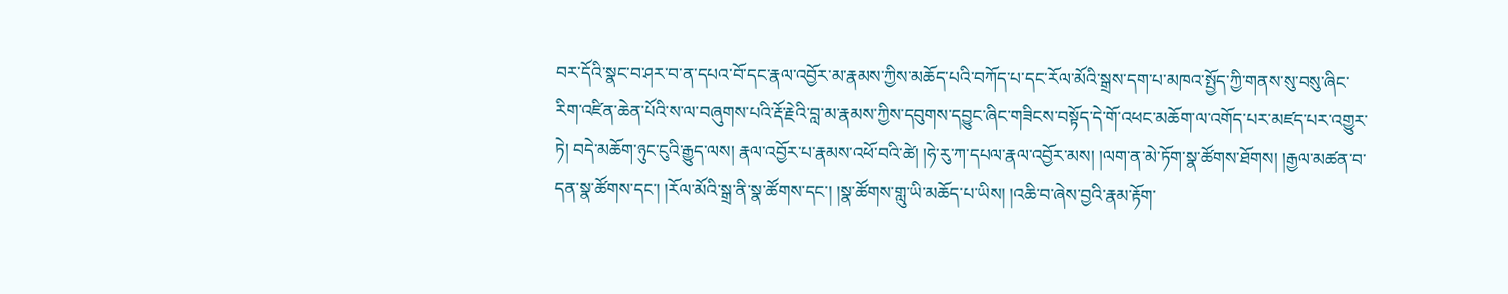བར་དོའི་སྣང་བ་ཤར་བ་ན་དཔའ་བོ་དང་རྣལ་འབྱོར་མ་རྣམས་ཀྱིས་མཆོད་པའི་བཀོད་པ་དང་རོལ་མོའི་སྒྲས་དག་པ་མཁའ་སྤྱོད་ཀྱི་གནས་སུ་བསུ་ཞིང་རིག་འཛིན་ཆེན་པོའི་ས་ལ་བཞུགས་པའི་རྡོ་རྗེའི་བླ་མ་རྣམས་ཀྱིས་དབུགས་དབྱུང་ཞིང་གཟིངས་བསྟོད་དེ་གོ་འཕང་མཆོག་ལ་འགོད་པར་མཛད་པར་འགྱུར་ཏེ། བདེ་མཆོག་ཉུང་ངུའི་རྒྱུད་ལས། རྣལ་འབྱོར་པ་རྣམས་འཕོ་བའི་ཚེ། །ཧེ་རུ་ཀ་དཔལ་རྣལ་འབྱོར་མས། །ལག་ན་མེ་ཏོག་སྣ་ཚོགས་ཐོགས། །རྒྱལ་མཚན་བ་དན་སྣ་ཚོགས་དང་། །རོལ་མོའི་སྒྲ་ནི་སྣ་ཚོགས་དང་། །སྣ་ཚོགས་གླུ་ཡི་མཆོད་པ་ཡིས། །འཆི་བ་ཞེས་བྱའི་རྣམ་རྟོག་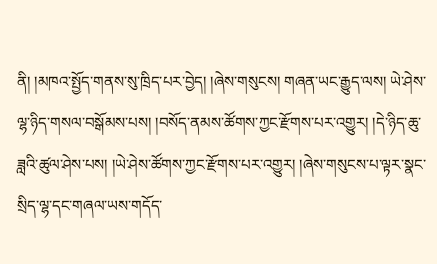ནི། །མཁའ་སྤྱོད་གནས་སུ་ཁྲིད་པར་བྱེད། །ཞེས་གསུངས། གཞན་ཡང་རྒྱུད་ལས། ཡེ་ཤེས་ལྷ་ཉིད་གསལ་བསྒོམས་པས། །བསོད་ནམས་ཚོགས་ཀྱང་རྫོགས་པར་འགྱུར། །དེ་ཉིད་ཆུ་ཟླའི་ཚུལ་ཤེས་པས། །ཡེ་ཤེས་ཚོགས་ཀྱང་རྫོགས་པར་འགྱུར། །ཞེས་གསུངས་པ་ལྟར་སྣང་སྲིད་ལྷ་དང་གཞལ་ཡས་གདོད་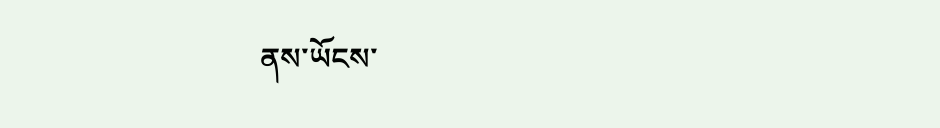ནས་ཡོངས་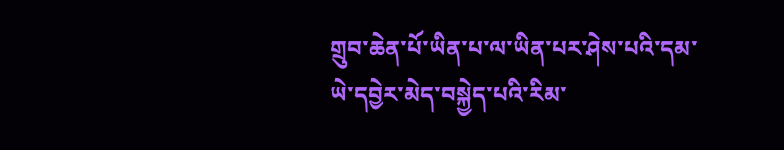གྲུབ་ཆེན་པོ་ཡིན་པ་ལ་ཡིན་པར་ཤེས་པའི་དམ་ཡེ་དབྱེར་མེད་བསྐྱེད་པའི་རིམ་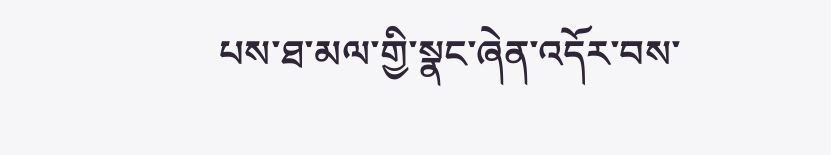པས་ཐ་མལ་གྱི་སྣང་ཞེན་འདོར་བས་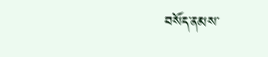བསོད་ནམས་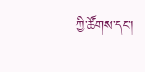ཀྱི་ཚོགས་དང་།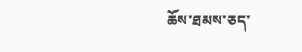ཆོས་ཐམས་ཅད་